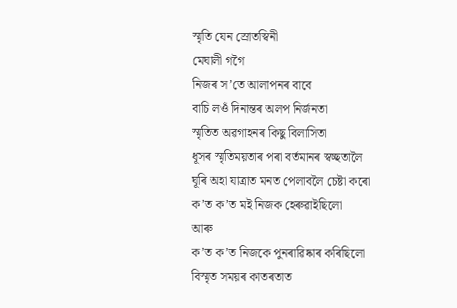স্মৃতি যেন স্ৰোতস্বিনী
মেঘালী গগৈ
নিজৰ স’তে আলাপনৰ বাবে
বাচি লওঁ দিনান্তৰ অলপ নিৰ্জনতা
স্মৃতিত অৱগাহনৰ কিছু বিলাসিতা
ধূসৰ স্মৃতিময়তাৰ পৰা বৰ্তমানৰ স্বচ্ছতালৈ
ঘূৰি অহা যাত্ৰাত মনত পেলাবলৈ চেষ্টা কৰো
ক’ত ক’ত মই নিজক হেৰুৱাইছিলো
আৰু
ক’ত ক’ত নিজকে পুনৰাৱিষ্কাৰ কৰিছিলো
বিস্মৃত সময়ৰ কাতৰতাত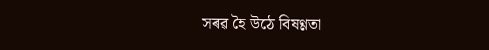সৰৱ হৈ উঠে বিষণ্ণতা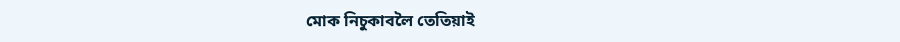মোক নিচুকাবলৈ তেতিয়াই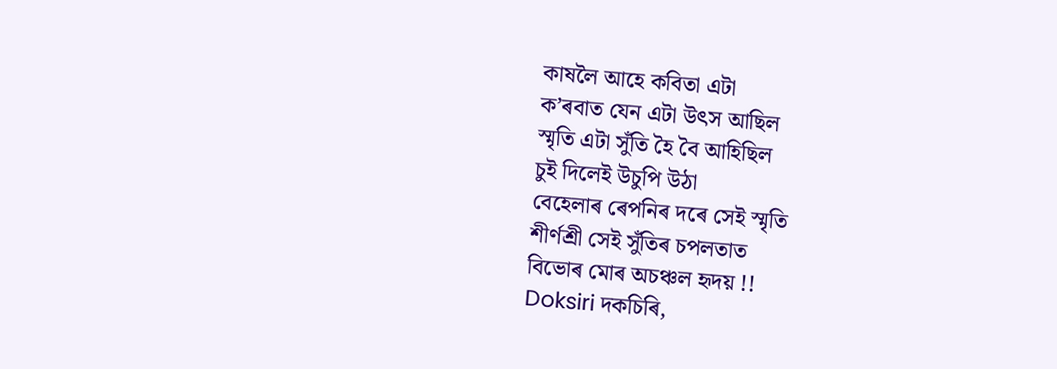কাষলৈ আহে কবিতা এটা
ক’ৰবাত যেন এটা উৎস আছিল
স্মৃতি এটা সুঁতি হৈ বৈ আহিছিল
চুই দিলেই উচুপি উঠা
বেহেলাৰ ৰেপনিৰ দৰে সেই স্মৃতি
শীৰ্ণশ্ৰী সেই সুঁতিৰ চপলতাত
বিভোৰ মোৰ অচঞ্চল হৃদয় !!
Doksiri দকচিৰি,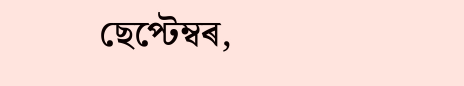ছেপ্টেম্বৰ,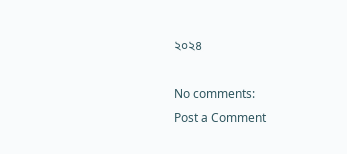২০২৪

No comments:
Post a Comment